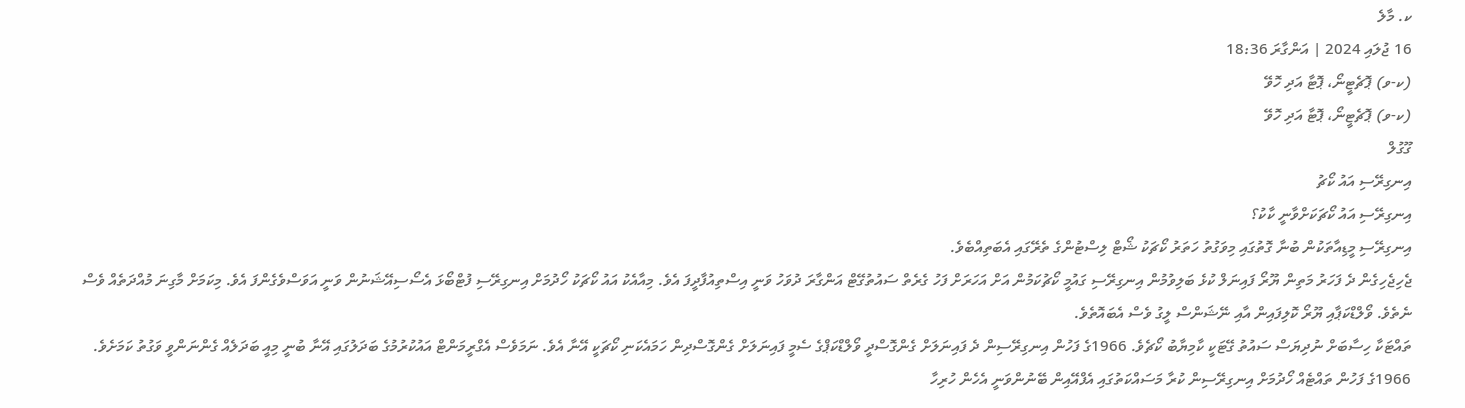ކ. މާލެ
16 ޖުލައި 2024 | އަންގާރަ 18:36
(ކ-ވ) ޕޮޗެޓީނޯ، ޕޮޓާ އަދި ހޮވޭ
(ކ-ވ) ޕޮޗެޓީނޯ، ޕޮޓާ އަދި ހޮވޭ
ގޫގުލް
އިނގިރޭސި އައު ކޯޗު
އިނގިރޭސި އައު ކޯޗަކަށްވާނީ ކާކު؟
އިނގިރޭސި މީޑިއާތަކުން ބުނާ ގޮތުގައި މިވަގުތު ހަތަރު ކޯޗަކު ޝޯޓް ލިސްޓުންގެ ތެރޭގައި އެބަތިއްބެވެ.
ޖެހިޖެހިގެން ދެ ފަހަރު މަތިން ޔޫރޯ ފައިނަލް ކުޅެ ބަލިވުމުން އިނގިރޭސި ގައުމީ ކޯޗުކަމުން އަށް އަހަރަށް ފަހު ގެރެތް ސައުތުގޭޓް އަންގާރަ ދުވަހު ވަނީ އިސްތިއުފާދީފަ އެވެ. މިއާއެކު އައު ކޯޗަކު ހޯދުމަށް އިނގިރޭސި ފުޓްބޯޅަ އެސޯސިއޭޝަނުން ވަނީ އަވަސްވެގެންފަ އެވެ. މިކަމަށް މާގިނަ މުއްދަތެއް ވެސް ނެތެވެ. ވޯލްޑްކަޕާއި ޔޫރޯ ކޮލިފައިން އާއި ނޭޝަންސް ލީގު ވެސް އެބައޮތެވެ.
ތައްޓަކާ ހިސާބަށް ނުދިޔަސް ސައުތު ގޭޓަކީ ކާމިޔާބު ކޯޗެވެ. 1966ގެ ފަހުން އިނގިރޭސިން ދެ ފައިނަލަށް ގެންގޮސްދީ ވޯލްޑްކަޕްގެ ސެމީ ފައިނަލަށް ގެންގޮސްދިން ހަމައެކަނި ކޯޗަކީ އޭނާ އެވެ. ނަމަވެސް އެގްރީމަންޓް އައުކުރުމުގެ ބަދަލުގައި އޭނާ ބުނީ މިއީ ބަދަލެއް ގެންނަންވީ ވަގުތު ކަމަށެވެ.
1966ގެ ފަހުން ތައްޓެއް ހޯދުމަށް އިނގިރޭސިން ކުރާ މަސައްކަތުގައި އެފްއޭއިން ބޭނުންވަނީ އެހެން ހުރިހާ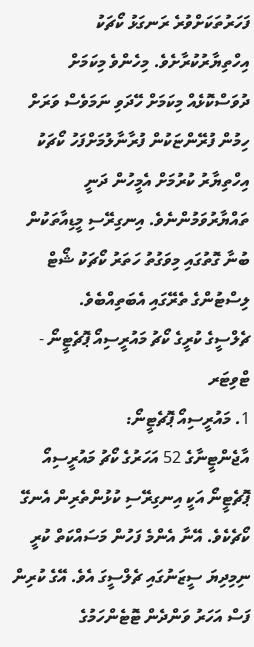ފަހަރުތަކަށްވުރެ ރަނގަޅު ކޯޗަކު އިހްތިޔާރުކުރާށެވެ. މިހެންވެ މިކަމަށް ދުވަސްކޮޅެއް މިކަމަށް ހޭދަވި ނަމަވެސް ވަރަށް ހިމުން ފުރޭންޏަކުން ފުރާނާލުމަށްފަހު ކޯޗަކު އިހްތިޔާރު ކުރުމަށް އެމީހުން ދަނީ ތައްޔާރުވަމުންނެވެ. އިނގިރޭސި މީޑިއާތަކުން ބުނާ ގޮތުގައި މިވަގުތު ހަތަރު ކޯޗަކު ޝޯޓް ލިސްޓުންގެ ތެރޭގައި އެބަތިއްބެވެ.
ޗެލްސީގެ ކުރީގެ ކޯޗު މައުރީސިއޯ ޕޮޗެޓީނޯ - ޓްވިޓަރ
1. މައުރީސިއޯ ޕޮޗެޓީނޯ:
އާޖެންޓީނާގެ 52 އަހަރުގެ ކޯޗު މައުރީސިއޯ ޕޮޗެޓީނޯ އަކީ އިނގިރޭސި ކުޅުންތެރިން އެނގޭ ކޯޗެކެވެ. އޭނާ އެންމެ ފަހުން މަސައްކަތް ކުރީ ނިމިދިޔަ ސީޒަނުގައި ޗެލްސީގަ އެވެ. އޭގެ ކުރިން ފަސް އަހަރު ވަންދެން ޓޮޓެންހަމުގެ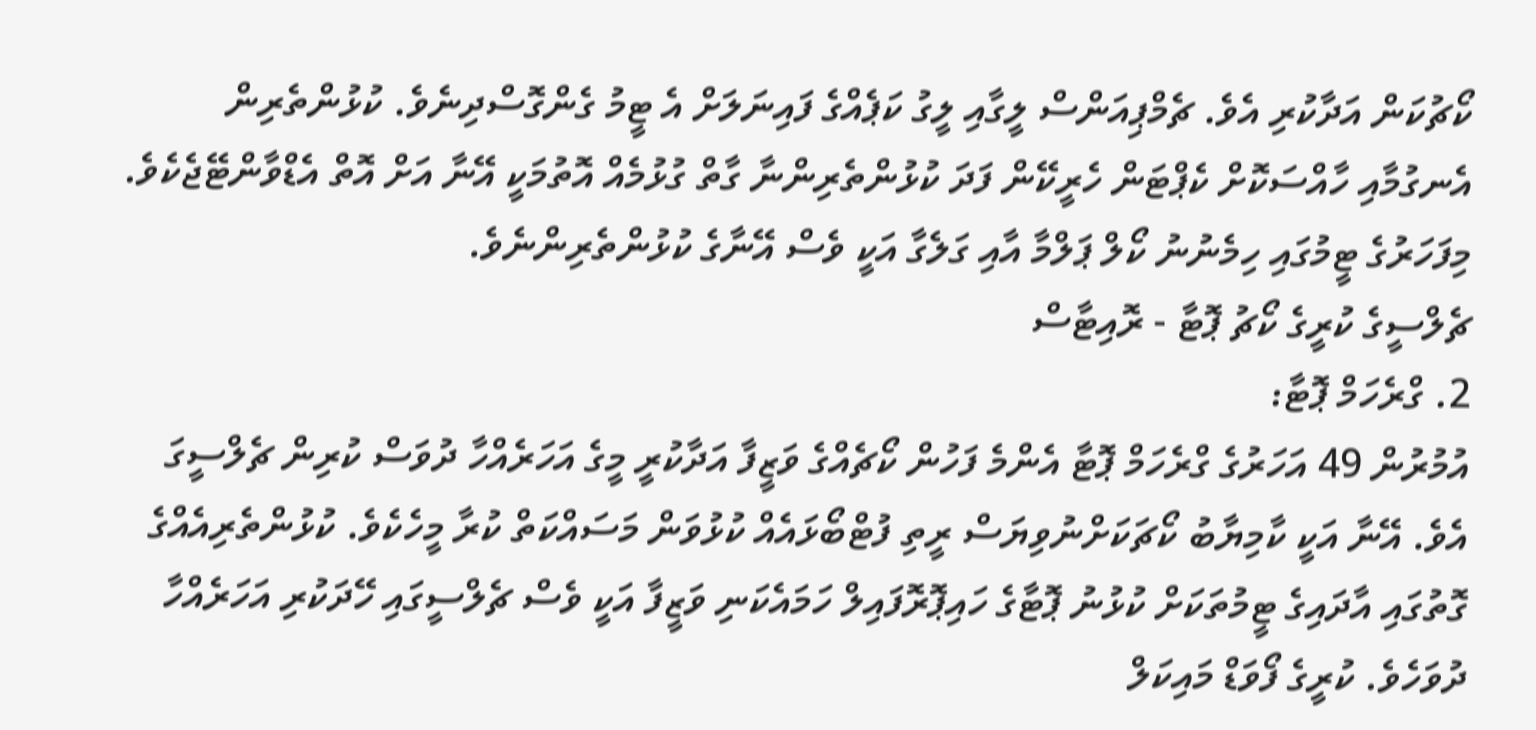ކޯޗުކަން އަދާކުރި އެވެ. ޗެމްޕިއަންސް ލީގާއި ލީގު ކަޕެއްގެ ފައިނަލަށް އެ ޓީމު ގެންގޮސްދިނެވެ. ކުޅުންތެރިން އެނގުމާއި ހާއްސަކޮށް ކެޕްޓަން ހެރީކޭން ފަދަ ކުޅުންތެރިންނާ ގާތް ގުޅުމެއް އޮތުމަކީ އޭނާ އަށް އޮތް އެޑްވާންޓޭޖެކެވެ. މިފަހަރުގެ ޓީމުގައި ހިމެނުނު ކޯލް ޕަލްމާ އާއި ގަލެގާ އަކީ ވެސް އޭނާގެ ކުޅުންތެރިންނެވެ.
ޗެލްސީގެ ކުރީގެ ކޯޗު ޕޮޓާ - ރޮއިޓާސް
2. ގްރެހަމް ޕޮޓާ:
އުމުރުން 49 އަހަރުގެ ގްރެހަމް ޕޮޓާ އެންމެ ފަހުން ކޯޗެއްގެ ވަޒީފާ އަދާކުރީ މީގެ އަހަރެއްހާ ދުވަސް ކުރިން ޗެލްސީގަ އެވެ. އޭނާ އަކީ ކާމިޔާބު ކޯޗަކަށްނުވިޔަސް ރީތި ފުޓްބޯޅައެއް ކުޅުވަން މަސައްކަތް ކުރާ މީހެކެވެ. ކުޅުންތެރިއެއްގެ ގޮތުގައި އާދައިގެ ޓީމުތަކަށް ކުޅުނު ޕޮޓާގެ ހައިޕޮރޮފައިލް ހަމައެކަނި ވަޒީފާ އަކީ ވެސް ޗެލްސީގައި ހޭދަކުރި އަހަރެއްހާ ދުވަހެވެ. ކުރީގެ ފޯވަޑް މައިކަލް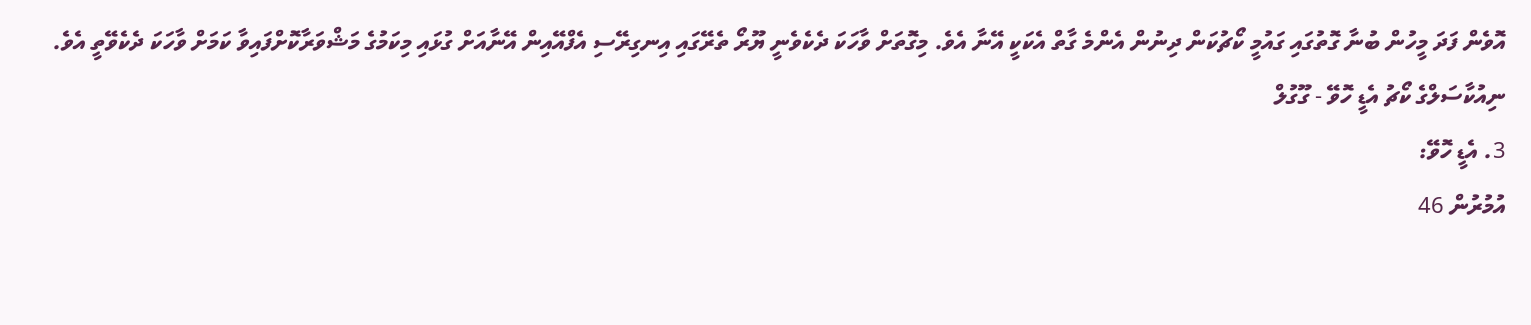އޮވެން ފަދަ މީހުން ބުނާ ގޮތުގައި ގައުމީ ކޯޗުކަން ދިނުން އެންމެ ގާތް އެކަކީ އޭނާ އެވެ. މިގޮތަށް ވާހަކަ ދެކެވެނީ ޔޫރޯ ތެރޭގައި އިނގިރޭސި އެފްއޭއިން އޭނާއަށް ގުޅައި މިކަމުގެ މަޝްވަރާކޮށްފައިވާ ކަމަށް ވާހަކަ ދެކެވޭތީ އެވެ.
ނިއުކާސަލްގެ ކޯޗު އެޑީ ހޮވޭ - ގޫގުލް
3. އެޑީ ހޮވޭ:
އުމުރުން 46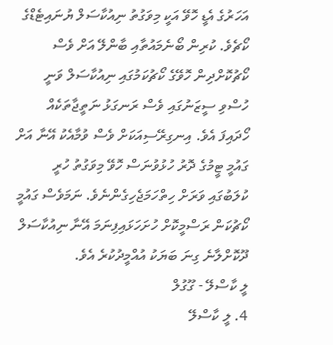އަހަރުގެ އެޑީ ހޮވޭ އަކީ މިވަގުތު ނިއުކާސަލް ޔުނައިޓެޑްގެ ކޯޗެވެ. ކުރިން ބޯނެމައުތާއި ބާންލޭ އަށް ވެސް ކޯޗުކޮށްދިން ހޮވޭގެ ކޯޗުކަމުގައި ނިއުކާސަލް ވަނީ ހުސްވި ސީޒަނުގައި ވެސް ރަނގަޅު ނަތީޖާތަކެއް ހޯދައިފަ އެވެ. އިނގިރޭސިއަކަށް ވެސް ވުމާއެކު އޭނާ އަށް ގައުމީ ޓީމުގެ ދޮރު ހުޅުވުނަސް ހޮވޭ މިވަގުތު ހުރީ ކުލަބުގައި ވަރަށް ހިތްހަމަޖެހިގެންނެވެ. ނަމަވެސް ގައުމީ ކޯޗުކަން ރަސްމީކޮށް ހުށަހަޅައިފިނަމަ އޭނާ ނިއުކާސަލް ދޫކޮށްލާނެ ގިނަ ބަޔަކު އުއްމީދުކުރެ އެވެ.
ލީ ކާސްލޭ - ގޫގުލް
4. ލީ ކާސްލޭ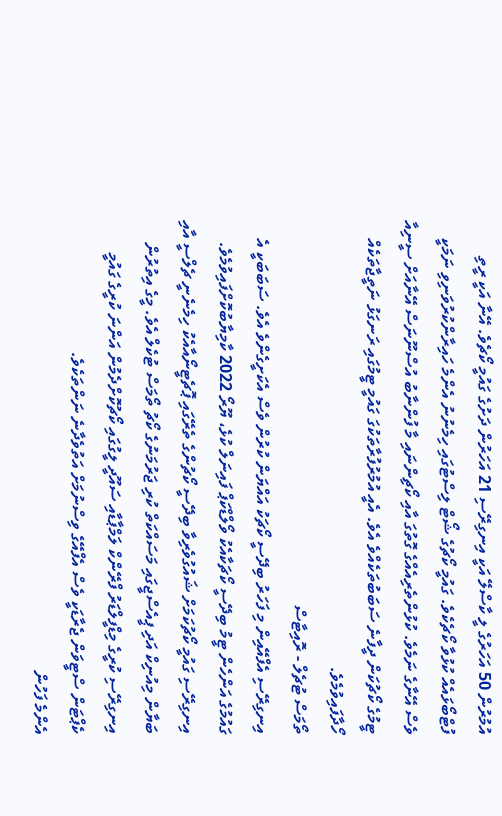އުމުރުން 50 އަހަރުގެ ލީ ކާސްލޭ އަކީ އިނގިރޭސި 21 އަހަރުން ދަށުގެ ގައުމީ ކޯޗެވެ. އޭނާ އަކީ ރީތި ފުޓްބޯޅައެއް ކުޅުވާ ކޯޗެކެވެ. ގައުމީ ކޯޗުގެ ޝޯޓް ލިސްޓުގައި ހިމެނުނު އެންމެ ހައިރާންކުރުވަނިވި ނަމަކީ ވެސް އޭނާގެ ނަމެވެ. ކުޅުންތެރިއެއްގެ ގޮތުގަ އާއި ކޯޗިންނައި މާ ފުންނާބު އުސްނޫނަސް އޭނާއަށް ސީނިއާ ޓީމުގެ ކޯޗުކަން ދީފާނެ ސަބަބުތަކެއްވެ އެވެ. އެއީ އުމުރުފުރާތަކުގަ ގައުމީ ޓީމުގައި ރަނގަޅު ނަތީޖާތަކެއް ހޯދާފައިވުމެވެ.
ތޯމަސް ޓުޗެލް - ރޮއިޓާސް
އިނގިރޭސި އެފްއޭއިން މި ފަހަރު ބިދޭސީ ކޯޗަކު އައްޔަން ކުރުން ވެސް އެކަށީގެންވެ އެވެ. ސަބަބަކީ އެ ގައުމުގެ އަންހެން ޓީމު ބިދޭސީ ކޯޗަކާއެކު ވޯލްޑްކަޕް ފައިނަލް ކުޅެ، ޔޫރޯ 2022 ކާމިޔާބުކޮށްފައިވުމެވެ. އިނގިރޭސި ގައުމީ ކޯޗުކަމަށް ޝައުގުވެރިވާ ބިދޭސީ ކޯޗުންގެ ތެރޭގައި ޕޮޗެޓީނޯއާއެކު ހިމެނެނީ ޗެލްސީ އާއި ބަޔާން މިއުނިކް އަދި ޕީއެސްޖީގައި މަސައްކަތް ކުރި ޖަރުމަނުގެ ކޯޗު ތޯމަސް ޓުކެލް އެވެ. މީގެ އިތުރުން އިނގިރޭސި ކުރީގެ މިޑްފީލްޑަރު ފްރޭންކް ލަމްޕާޑާއި ސައޫދީ ލީގުގައި ކޯޗުކޮށްދެމުން އަންނަ ކުރީގެ ގައުމީ ކެޕްޓަން ސްޓީވަން ޖެރާޑަކީ ވެސް އެފްއޭގެ ވިސްނުމަށް އަތުވެދާނެ ނަންތަކެވެ.
އެންމެ ފަހުން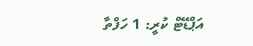އަޕްޑޭޓް ކުރީ: 1 ހަފްތާ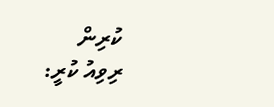ކުރިން
ރިވިއު ކުރީ: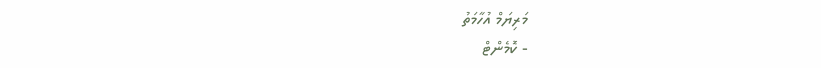މަރިޔަމް އުހާމަތު
- ކޮމެންޓް